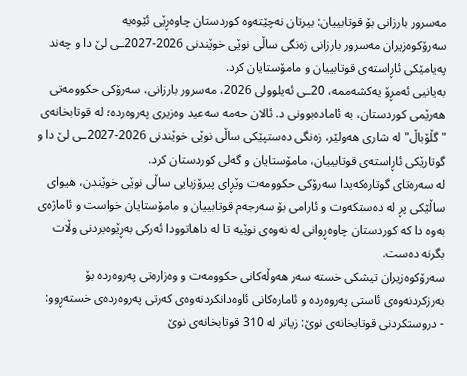مەسرور بارزانی بۆ قوتابییان: بیرتان نەچێتەوە کوردستان چاوەڕێی ئێوەیە
سەرۆکوەزیران مەسرور بارزانی زەنگی ساڵی نوێی خوێندنی 2026-2027ـی لێ دا و چەند پەیامێکی ئاڕاستەی قوتابییان و مامۆستایان کرد.
بەیانیی ئەمڕۆ یەکشەممە، 20ـی ئەیلوولی 2026، مەسرور بارزانی، سەرۆکی حکوومەتی هەرێمی کوردستان، بە ئامادەبوونی د. ئالان حەمە سەعید وەزیری پەروەردە؛ لە قوتابخانەی "گڵۆباڵ" لە شاری هەولێر، زەنگی دەستپێکی ساڵی نوێی خوێندنی 2026-2027ـی لێ دا و گوتارێکی ئاڕاستەی قوتابییان، مامۆستایان و گەلی کوردستان کرد.
لە سەرەتای گوتارەکەیدا سەرۆکی حکوومەت وێڕای پیرۆزبایی ساڵی نوێی خوێندن، هیوای ساڵێکی پڕ لە دەستکەوت و ئارامی بۆ سەرجەم قوتابییان و مامۆستایان خواست و ئاماژەی بەوە دا کە کوردستان چاوەڕوانی لە نەوەی نوێیە تا لە داهاتوودا ئەرکی بەڕێوەبردنی وڵات بگرنە دەست.
سەرۆکوەزیران تیشکی خستە سەر هەوڵەکانی حکوومەت و وەزارەتی پەروەردە بۆ بەرزکردنەوەی ئاستی پەروەردە و ئامارەکانی ئاوەدانکردنەوەی کەرتی پەروەردەی خستەڕوو:
- دروستکردنی قوتابخانەی نوێ: زیاتر لە 310 قوتابخانەی نوێ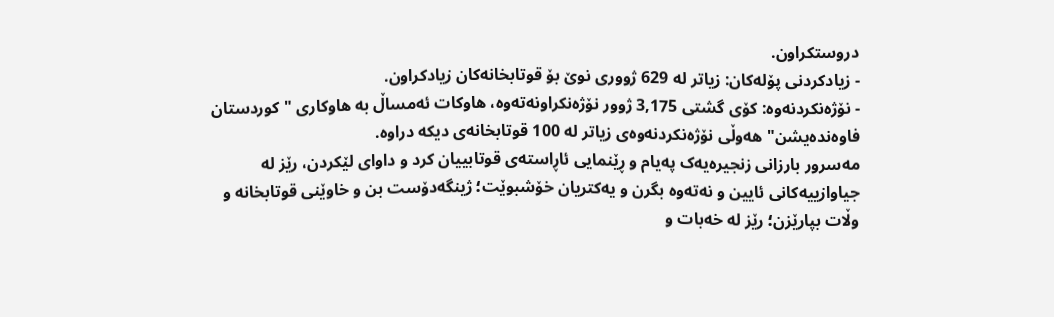دروستکراون.
- زیادکردنی پۆلەکان: زیاتر لە 629 ژووری نوێ بۆ قوتابخانەکان زیادکراون.
- نۆژەنکردنەوە: کۆی گشتی 3,175 ژوور نۆژەنکراونەتەوە، هاوکات ئەمساڵ بە هاوکاری "کوردستان فاوەندەیشن" هەوڵی نۆژەنکردنەوەی زیاتر لە 100 قوتابخانەی دیکە دراوە.
مەسرور بارزانی زنجیرەیەک پەیام و ڕێنمایی ئاڕاستەی قوتابییان کرد و داوای لێکردن، رێز لە جیاوازییەکانی ئایین و نەتەوە بگرن و یەکتریان خۆشبوێت؛ ژینگەدۆست بن و خاوێنی قوتابخانە و وڵات بپارێزن؛ رێز لە خەبات و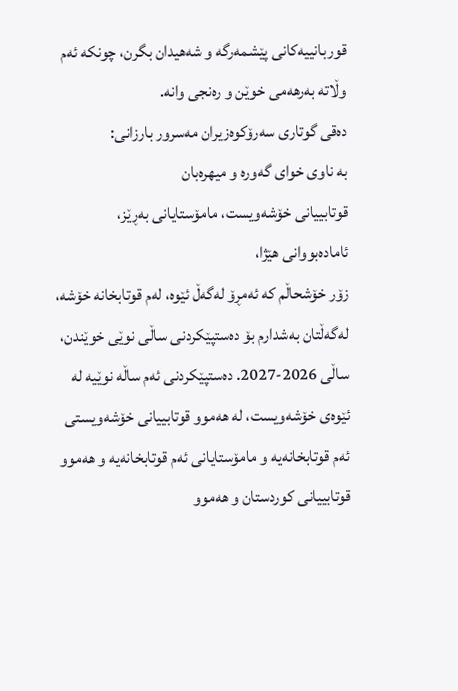قوربانییەکانی پێشمەرگە و شەهیدان بگرن، چونکە ئەم وڵاتە بەرهەمی خوێن و رەنجی وانە.
دەقی گوتاری سەرۆکوەزیران مەسرور بارزانی:
بە ناوی خوای گەورە و میهرەبان
قوتابییانی خۆشەویست، مامۆستایانی بەڕێز، ئامادەبووانی هێژا،
زۆر خۆشحاڵم کە ئەمڕۆ لەگەڵ ئێوە، لەم قوتابخانە خۆشە، لەگەڵتان بەشدارم بۆ دەستپێکردنی ساڵی نوێی خوێندن، ساڵی 2026-2027. دەستپێکردنی ئەم ساڵە نوێیە لە ئێوەی خۆشەویست، لە هەموو قوتابییانی خۆشەویستی ئەم قوتابخانەیە و مامۆستایانی ئەم قوتابخانەیە و هەموو قوتابییانی کوردستان و هەموو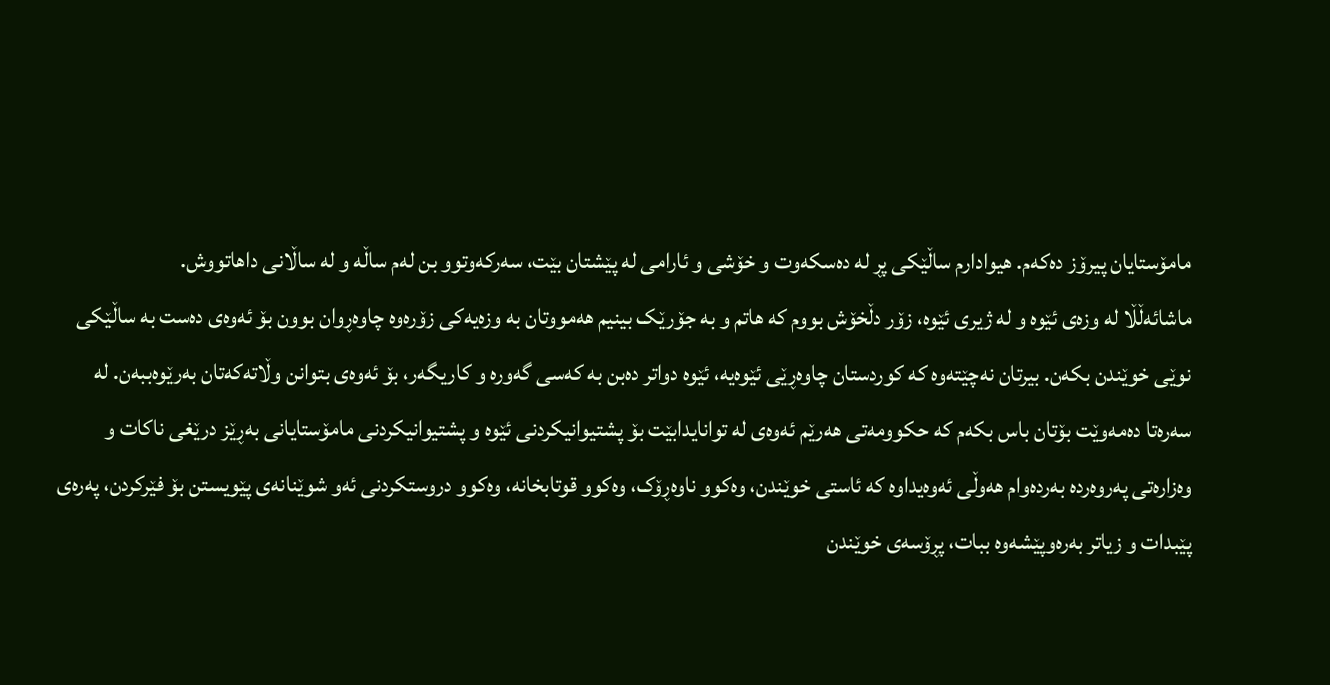مامۆستایان پیرۆز دەکەم. هیوادارم ساڵێکی پڕ لە دەسکەوت و خۆشی و ئارامی لە پێشتان بێت، سەرکەوتوو بن لەم ساڵە و لە ساڵانی داهاتووش.
ماشائەڵڵا لە وزەی ئێوە و لە ژیری ئێوە، زۆر دڵخۆش بووم کە هاتم و بە جۆرێک بینیم هەمووتان بە وزەیەکی زۆرەوە چاوەڕوان بوون بۆ ئەوەی دەست بە ساڵێکی نوێی خوێندن بکەن. بیرتان نەچێتەوە کە کوردستان چاوەڕێی ئێوەیە، ئێوە دواتر دەبن بە کەسی گەورە و کاریگەر، بۆ ئەوەی بتوانن وڵاتەکەتان بەرێوەببەن. لە سەرەتا دەمەوێت بۆتان باس بکەم کە حکوومەتی هەرێم ئەوەی لە توانایدابێت بۆ پشتیوانیکردنی ئێوە و پشتیوانیکردنی مامۆستایانی بەڕێز درێغی ناکات و وەزارەتی پەروەردە بەردەوام هەوڵی ئەوەیداوە کە ئاستی خوێندن، وەکوو ناوەڕۆک، وەکوو قوتابخانە، وەکوو دروستکردنی ئەو شوێنانەی پێویستن بۆ فێرکردن، پەرەی پێبدات و زیاتر بەرەوپێشەوە ببات، پڕۆسەی خوێندن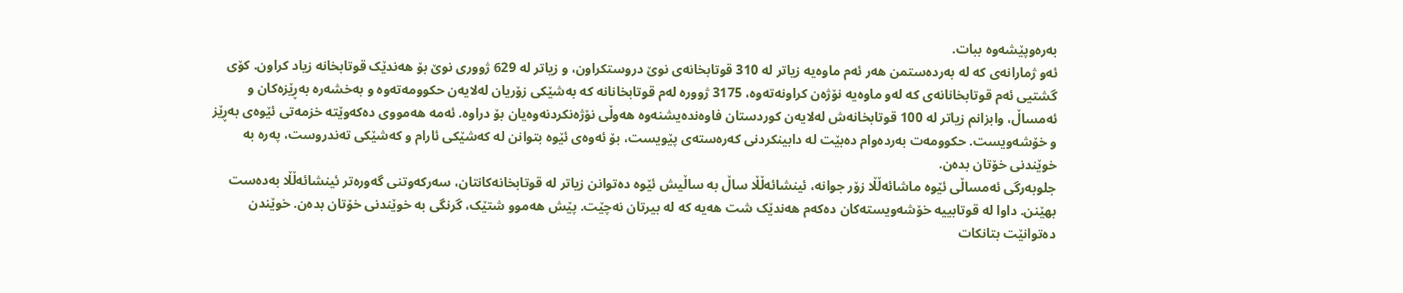بەرەوپێشەوە ببات.
ئەو ژمارانەی کە لە بەردەستمن هەر ئەم ماوەیە زیاتر لە 310 قوتابخانەی نوێ دروستکراون، و زیاتر لە 629 ژووری نوێ بۆ هەندێک قوتابخانە زیاد کراون. کۆی گشتیی ئەم قوتابخانانەی کە لەو ماوەیە نۆژەن کراونەتەوە، 3175 ژوورە لەم قوتابخانانە کە بەشێکی زۆریان لەلایەن حکوومەتەوە و بەخشەرە بەڕێزەکان و ئەمساڵ، وابزانم زیاتر لە 100 قوتابخانەش لەلایەن کوردستان فاوەندەیشنەوە هەوڵی نۆژەنکردنەوەیان بۆ دراوە. ئەمە هەمووی دەکەوێتە خزمەتی ئێوەی بەڕێز و خۆشەویست. حکوومەت بەردەوام دەبێت لە دابینکردنی کەرەستەی پێویست، بۆ ئەوەی ئێوە بتوانن لە کەشێکی ئارام و کەشێکی تەندروست، پەرە بە خوێندنی خۆتان بدەن.
جلوبەرگی ئەمساڵی ئێوە ماشائەڵڵا زۆر جوانە، ئینشائەڵڵا ساڵ بە ساڵیش ئێوە دەتوانن زیاتر لە قوتابخانەکانتان، سەرکەوتنی گەورەتر ئینشائەڵڵا بەدەست بهێنن. داوا لە قوتابییە خۆشەویستەکان دەکەم هەندێک شت هەیە کە لە بیرتان نەچێت. پێش هەموو شتێک، گرنگی بە خوێندنی خۆتان بدەن. خوێندن دەتوانێت بتانکات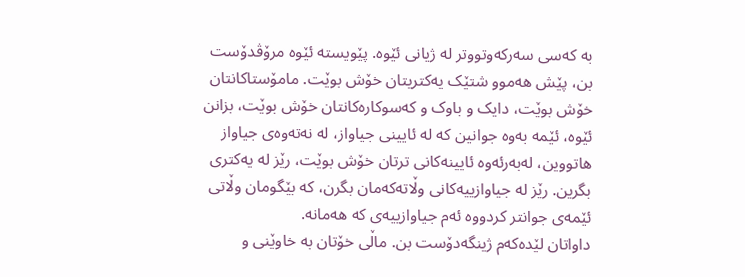بە کەسی سەرکەوتووتر لە ژیانی ئێوە. پێویستە ئێوە مرۆڤدۆست بن، پێش هەموو شتێک یەکتریتان خۆش بوێت. مامۆستاکانتان خۆش بوێت، دایک و باوک و کەسوکارەکانتان خۆش بوێت، بزانن ئێوە، ئێمە بەوە جوانین کە لە ئایینی جیاواز، لە نەتەوەی جیاواز هاتووین، لەبەرئەوە ئایینەکانی ترتان خۆش بوێت، رێز لە یەکتری بگرین. رێز لە جیاوازییەکانی وڵاتەکەمان بگرن، کە بێگومان وڵاتی ئێمەی جوانتر کردووە ئەم جیاوازییەی کە هەمانە.
داواتان لێدەکەم ژینگەدۆست بن. ماڵی خۆتان بە خاوێنی و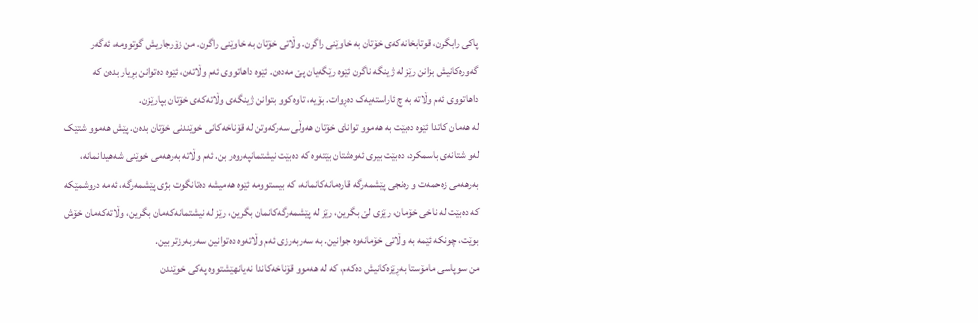پاکی رابگرن، قوتابخانەکەی خۆتان بە خاوێنی راگرن. وڵاتی خۆتان بە خاوێنی راگرن. من زۆرجاریش گوتوومە، ئەگەر گەورەکانیش بزانن رێز لە ژینگە ناگرن ئێوە رێگەیان پێ مەدەن. ئێوە داهاتووی ئەم وڵاتەن، ئێوە دەتوانن بڕیار بدەن کە داهاتووی ئەم وڵاتە بە چ ئاراستەیەک دەڕوات. بۆیە، تاوەکوو بتوانن ژینگەی وڵاتەکەی خۆتان بپارێزن.
لە هەمان کاتدا ئێوە دەبێت بە هەموو توانای خۆتان هەوڵی سەرکەوتن لە قۆناخەکانی خوێندنی خۆتان بدەن. پێش هەموو شتێک لەو شتانەی باسمکرد، دەبێت بیری ئەوەشتان بێتەوە کە دەبێت نیشتمانپەروەر بن. ئەم وڵاتە بەرهەمی خوێنی شەهیدانمانە، بەرهەمی زەحمەت و رەنجی پێشمەرگە قارەمانەکانمانە، کە بیستوومە ئێوە هەمیشە دەتانگوت بژی پێشمەرگە، ئەمە دروشمێکە کە دەبێت لە ناخی خۆمان، رێزی لێ بگرین، رێز لە پێشمەرگەکانمان بگرین، رێز لە نیشتمانەکەمان بگرین، وڵاتەکەمان خۆش بوێت، چونکە ئێمە بە وڵاتی خۆمانەوە جوانین. بە سەربەرزی ئەم وڵاتەوە دەتوانین سەربەرزتر بین.
من سوپاسی مامۆستا بەڕێزەکانیش دەکەم، کە لە هەموو قۆناخەکاندا نەیانهێشتووە پەکی خوێندن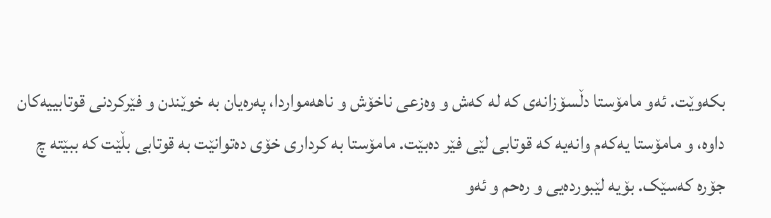بکەوێت. ئەو مامۆستا دڵسۆزانەی کە لە کەش و وەزعی ناخۆش و ناهەمواردا، پەرەیان بە خوێندن و فێرکردنی قوتابییەکان داوە، و مامۆستا یەکەم وانەیە کە قوتابی لێی فێر دەبێت. مامۆستا بە کرداری خۆی دەتوانێت بە قوتابی بڵێت کە ببێتە چ جۆرە کەسێک. بۆیە لێبوردەیی و رەحم و ئەو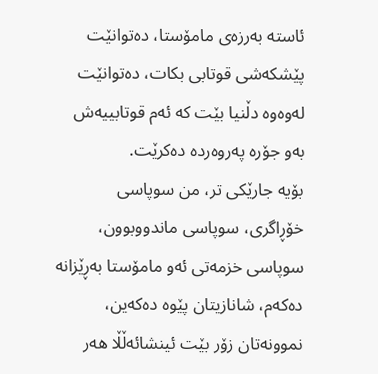ئاستە بەرزەی مامۆستا، دەتوانێت پێشکەشی قوتابی بکات، دەتوانێت لەوەوە دڵنیا بێت کە ئەم قوتابییەش بەو جۆرە پەروەردە دەکرێت.
بۆیە جارێکی تر، من سوپاسی خۆڕاگری، سوپاسی ماندووبوون، سوپاسی خزمەتی ئەو مامۆستا بەڕێزانە دەکەم، شانازیتان پێوە دەکەین، نموونەتان زۆر بێت ئینشائەڵڵا هەر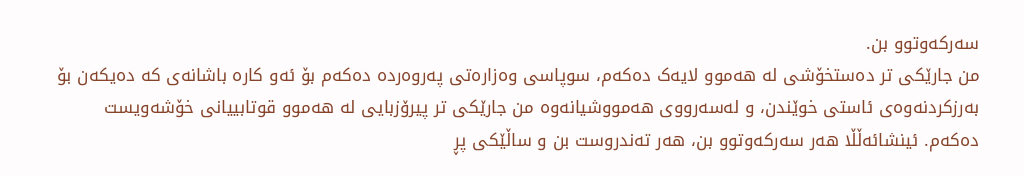سەرکەوتوو بن.
من جارێکی تر دەستخۆشی لە هەموو لایەک دەکەم، سوپاسی وەزارەتی پەروەردە دەکەم بۆ ئەو کارە باشانەی کە دەیکەن بۆ بەرزکردنەوەی ئاستی خوێندن، و لەسەرووی هەمووشیانەوە من جارێکی تر پیرۆزبایی لە هەموو قوتابییانی خۆشەویست دەکەم. ئینشائەڵڵا هەر سەرکەوتوو بن، هەر تەندروست بن و ساڵێکی پڕ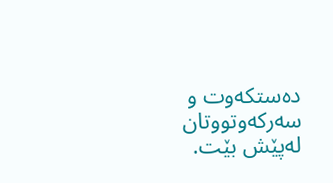دەستکەوت و سەرکەوتووتان لەپێش بێت.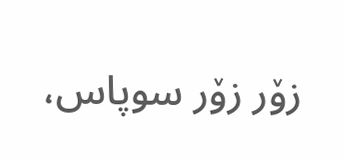زۆر زۆر سوپاس،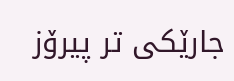جارێکی تر پیرۆز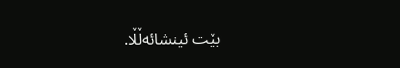بێت ئینشائەڵڵا.